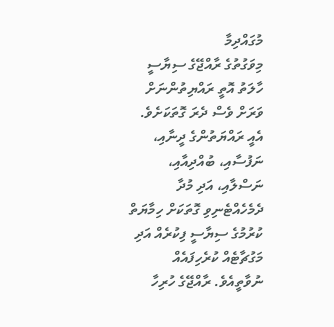މުގައްދިމާ
މިވަގުތުގެ ރާއްޖޭގެ ސިޔާސީ ހާލަތު އޮތީ ރައްޔިތުންނަށް ވަރަށް ވެސް ދެރަ ގޮތަކަށެވެ. އެއީ ރައްޔަތުންގެ ދީނާއި، ނަފުސާއި، ބުއްދިއާއި، ނަސްލާއި، އަދި މުދާ ދެމެހެއްޓެނިވި ގޮތަކަށް ހިމާޔަތް ކުރުމުގެ ސިޔާސީ ފިކުރެއް އަދި މަގުޗާޓެއް ކުރެހިފައެއް ނުވާތީއެވެ. ރާއްޖޭގެ ހުރިހާ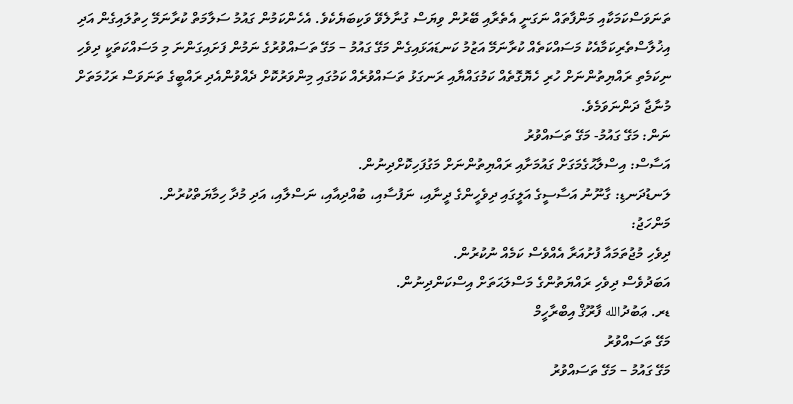ތަނަވަސްކަމަކާއި މަންފާތައް ނަގަނީ އެތެރާއި ބޭރުން ވިޔަސް ގުނާލެވޭ ވަކިބަޔެކެވެ. އެހެންކަމުން ގައުމު ސަލާމަތް ކުރާނަމޭ ހިތުލައިގެން އަދި އިޚުލާސްތެރިކަމާއެކު މަސައްކަތެއް ކުރާނަމޭ އަޒުމު ކަނޑައަޅައިގެން މަގޭ ގައުމު – މަގޭ ތަސައްވުރުގެ ނަމުން ފަށައިގަންނަ މި މަސައްކަތަކީ ދިވެހި ނިކަމެތި ރައްޔިތުންނަށް ހުރި ހެޔޮގޮތެއް ކަމުގައްޔާއި ރަނގަޅު ތަސައްވުރެއް ކަމުގައި މިންވަރުކޮށް ދެއްވުންއެދި ރައްބީގެ ތަނަވަސް ރަހުމަތަށް މުނާޖާ ދަންނަވަމެވެ.
ނަން: މަގޭ ގައުމު- މަގޭ ތަސައްވުރު
އަސާސް: އިސްލާޙުގެމަގަށް ގައުމަށާއި ރައްޔިތުންނަށް މަގުފަހިކޮށްދިނުން.
ލަނޑުދަނޑި: ގާނޫނު އަސާސީގެ އަލީގައި ދިވެހީންގެ ދީނާއި، ނަފުސާއި، ބުއްދިއާއި، ނަސްލާއި، އަދި މުދާ ހިމާޔަތްކުރުން.
މަންހަޖު:
ދިވެހި މުޖުތަމައާ ފުށުއަރާ އެއްވެސް ކަމެއް ނުކުރުން.
އަބަދުވެސް ދިވެހި ރައްޔަތުންގެ މަސްލަޙަތަށް އިސްކަންދިނުން.
ޑރ. ޢަބުދުالله ފާރޫޤް އިބްރާހީމް
މަގޭ ތަސައްވުރު
މަގޭ ގައުމު – މަގޭ ތަސައްވުރު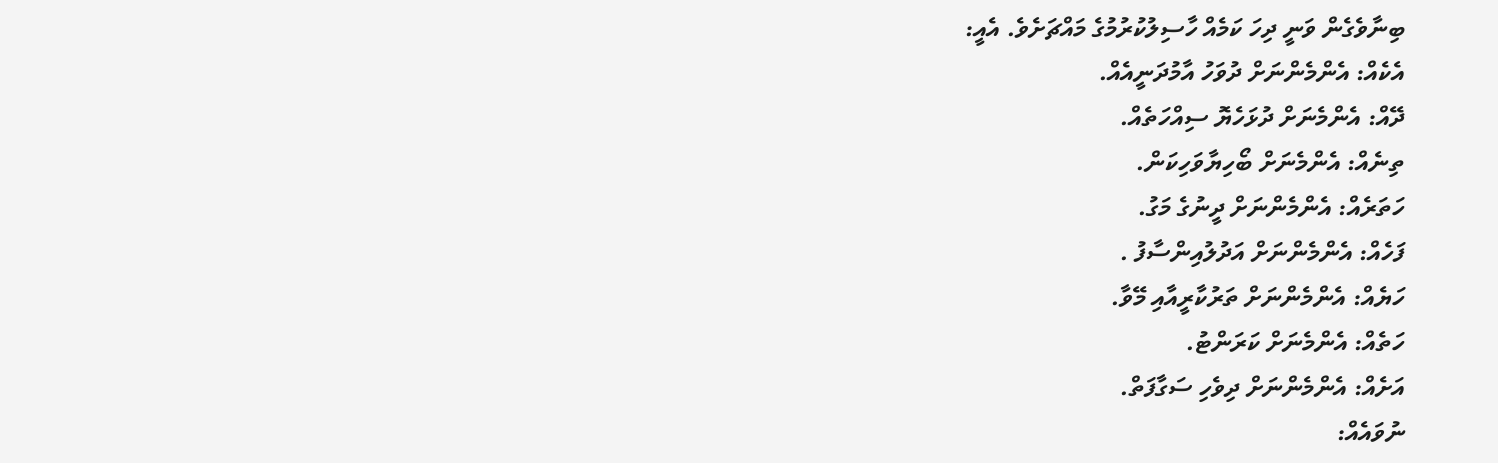ބިނާވެގެން ވަނީ ދިހަ ކަމެއް ހާސިލުކުރުމުގެ މައްޗަށެވެ. އެއީ:
އެކެއް: އެންމެންނަށް ދުވަހު އާމުދަނީއެއް.
ދޭއް: އެންމެނަށް ދުޅަހެޔޮ ސިއްހަތެއް.
ތިނެއް: އެންމެނަށް ބޯހިޔާވަހިކަން.
ހަތަރެއް: އެންމެންނަށް ދީނުގެ މަގު.
ފަހެއް: އެންމެންނަށް އަދުލުއިންސާފު .
ހަޔެއް: އެންމެންނަށް ތަރުކާރީއާއި މޭވާ.
ހަތެއް: އެންމެނަށް ކަރަންޓު.
އަށެއް: އެންމެންނަށް ދިވެހި ސަގާފަތް.
ނުވައެއް: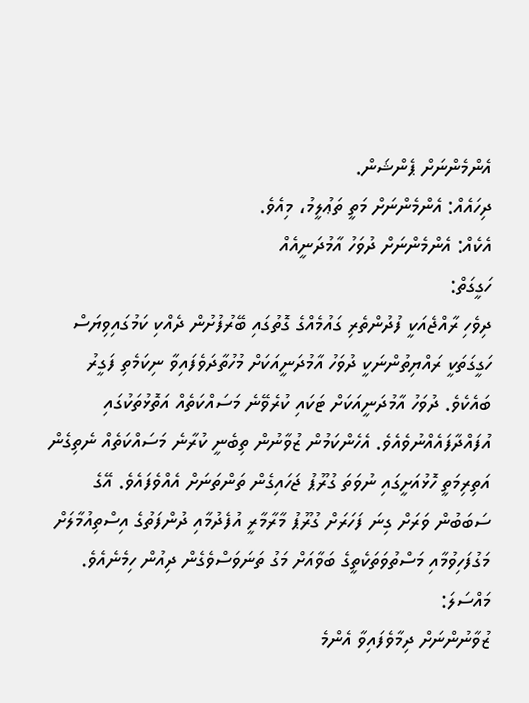އެންމެންނަށް ޕެންޝަން.
ދިހައެއް: އެންމެންނަށް މަތީ ތަޢުލީމު، މިއެވެ.
އެކެއް: އެންމެންނަށް ދުވަހު އާމުދަނީއެއް
ހަގީގަތް:
ދިވެހި ރާއްޖެއަކީ ފުދުންތެރި ގައުމެއްގެ ގޮތުގައި ބޭރުފުށުން ދެއްކި ކަމުގައިވިޔަސް ހަގީގަތަކީ ރައްޔިތުންނަކީ ދުވަހު އާމުދަނީއަކަށް މުހުތާދަވެފައިވާ ނިކަމެތި ފަގީރު ބައެކެވެ. ދުވަހު އާމުދަނީއަކަށް ޓަކައި ކުރެވޭނެ މަސައްކަތެއް އަތޮޅުތަކުގައި އުފައްދާފައެއްނުވެއެވެ. އެހެންކަމުން ޒުވާނުން ތިބެނީ ކުރާނެ މަސައްކަތެއް ނެތިގެން އަތިރިމަތީ ހޮޅުއަށީގައި ނުވަތަ ގުރޫޕު ޖަހައިގެން ތަންތަނަށް އެއްވެފައެވެ. އޭގެ ސަބަބުން ވަރަށް ގިނަ ފަހަރަށް ގުރޫޕު މާރާމާރީ އުފެދުމާއި ދުންފަތުގެ އިސްތިއުމާލަށް މަގުފަހިވުމާއި މަސްތުވަތަކެތީގެ ބަވާއަށް މަގު ތަނަވަސްވެގެން ދިއުން ހިމެނެއެވެ.
މައްސަލަ:
ޒުވާނުންނަށް ދިމާވެފައިވާ އެންމެ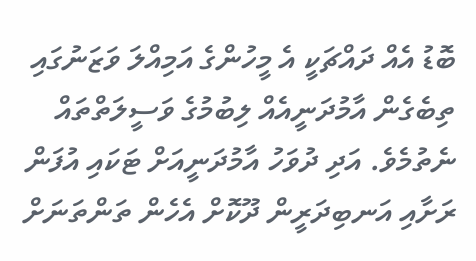ބޮޑު އެއް ދައްޗަކީ އެ މީހުންގެ އަމިއްލަ ވަޒަނުގައި ތިބެގެން އާމުދަނީއެއް ލިބުމުގެ ވަސީލަތްތައް ނެތުމެވެ. އަދި ދުވަހު އާމުދަނީއަށް ޓަކައި އުފަން ރަށާއި އަނބިދަރީން ދޫކޮށް އެހެން ތަންތަނަށް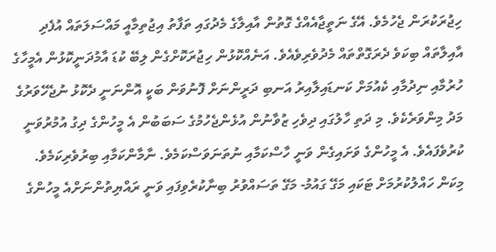ހިޖުރަކުރަން ޖެހުމެވެ. އޭގެ ނަތީޖާއެއްގެ ގޮތުން އާއިލާގެ މެދުގައި ތަފާތު އިޖުތިމާއީ މައްސަލަތައް އުފެދި އާއިލާތައް ބިކަވެ ދެރަގޮތްތައް މެދުވެރިވެއެވެ. އަނެއްކޮޅުން ހިޖުރަކޮށްގެން ލިބޭ ކުޑަ އާމުދަނީކޮޅުން އެމީހާގެ ހުރުމާއި ނިދުމާއި ކެއުމަށް ކަނޑައިލާއިރު އަނބި ދަރީންނަށް ފޮނުވަން ބަކީ އޮންނަނީ ދެކޮޅު ނުޖެހޭވަރުގެ މަދު މިންވަރެކެވެ. މި ދަތި ހާލުގައި ދިވެހި ޒުވާނުން އުޅެންޖެހުމުގެ ސަބަބުން އެ މީހުންގެ ދިގު އުމުރުވަނީ ކުރުވެފައެވެ. އެ މީހުންގެ ވަށައިގެން ވަނީ ހާސްކަމާއި ނުތަނަވަސްކަމެވެ. ނާމާންކަމާއި ބިރުވެރިކަމެވެ. މިކަން ހައްލުކުރުމަށް ޓަކައި މަގޭ ގައުމު- މަގޭ ތަސައްވުރު ބިނާކުރެވިފައި ވަނީ ރައްޔިތުންނަށްއެ މީހުންގެ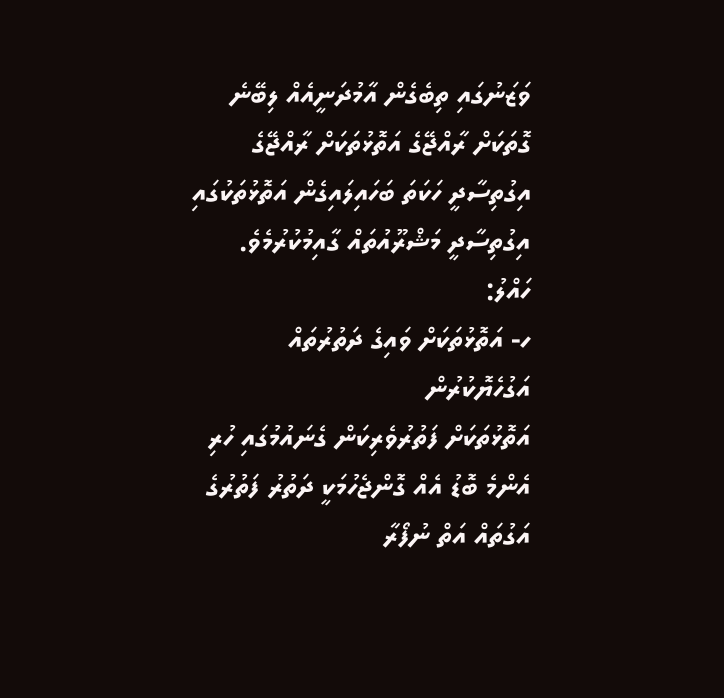ވަޒަނުގައި ތިބެގެން އާމުދަނީއެއް ލިބޭނެ ގޮތަކަށް ރާއްޖޭގެ އަތޮޅުތަކަށް ރާއްޖޭގެ އިގުތިސާދީ ހަކަތަ ބަހައިލައިގެން އަތޮޅުތަކުގައި އިގުތިސާދީ މަޝްރޫއުތައް ގާއިމުކުރުމެވެ.
ހައްލު:
ހ- އަތޮޅުތަކަށް ވައިގެ ދަތުރުތައް އަގުހެޔޮކުރުން
އަތޮޅުތަކަށް ފަތުރުވެރިކަން ގެނައުމުގައި ހުރި އެންމެ ބޮޑު އެއް ގޮންޖެހުމަކީ ދަތުރު ފަތުރުގެ އަގުތައް އަތް ނުފޯރާ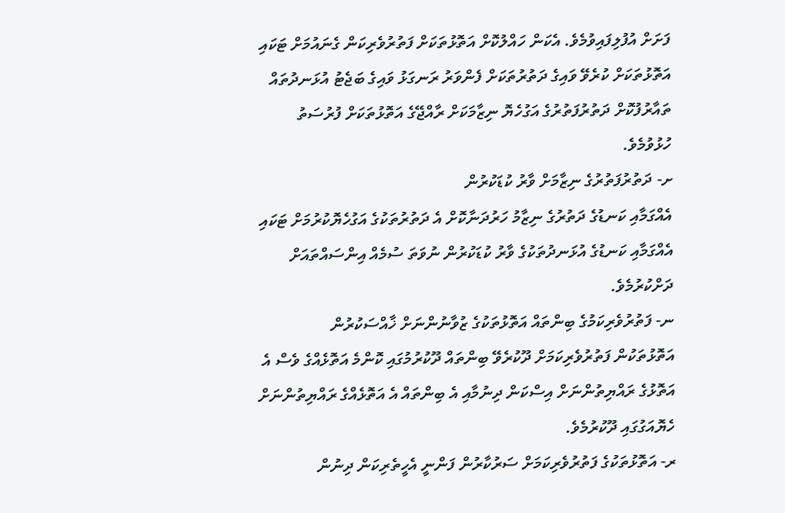ފަށަށް އުފުލިފައިވުމެވެ. އެކަން ހައްލުކޮށް އަތޮޅުތަކަށް ފަތުރުވެރިކަން ގެނައުމަށް ޓަކައި އަތޮޅުތަކަށް ކުރެވޭ ވައިގެ ދަތުރުތަކަށް ފެންވަރު ރަނގަޅު ވައިގެ ބަޖެޓު އުޅަނދުތައް ތައާރުފުކޮށް ދަތުރުފަތުރުގެ އަގުހެޔޮ ނިޒާމަކަށް ރާއްޖޭގެ އަތޮޅުތަކަށް ފުރުސަތު ހުޅުވުމެވެ.
ށ- ދަތުރުފަތުރުގެ ނިޒާމަށް ވާރު ކުޑަކުރުން
އެއްގަމާއި ކަނޑުގެ ދަތުރުގެ ނިޒާމު ހަރުދަނާކޮށް އެ ދަތުރުތަކުގެ އަގުހެޔޮކުރުމަށް ޓަކައި އެއްގަމާއި ކަނޑުގެ އުޅަނދުތަކުގެ ވާރު ކުޑަކުރުން ނުވަތަ ސުމެއް އިންސައްތައަށް ދަށްކުރުމެވެ.
ނ- ފަތުރުވެރިކަމުގެ ބިންތައް އަތޮޅުތަކުގެ ޒުވާނުންނަށް ޚާއްސަކުރުން
އަތޮޅުތަކުން ފަތުރުވެރިކަމަށް ދޫކުރެވޭ ބިންތައް ދޫކުރުމުގައި ކޮންމެ އަތޮޅެއްގެ ވެސް އެ އަތޮޅުގެ ރައްޔިތުންނަށް އިސްކަން ދިނުމާއި އެ ބިންތައް އެ އަތޮޅެއްގެ ރައްޔިތުންނަށް ހެޔޮއަގުގައި ދޫކުރުމެވެ.
ރ- އަތޮޅުތަކުގެ ފަތުރުވެރިކަމަށް ސަރުކާރުން ފަންނީ އެހީތެރިކަން ދިނުން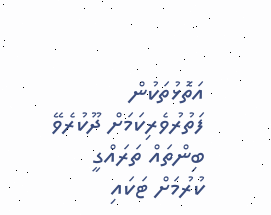އަތޮޅުތަކުން ފަތުރުވެރިކަމަށް ދޫކުރެވޭ ބިންތައް ތަރައްގީ ކުރުމަށް ޓަކައި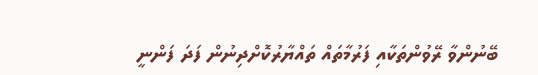ބޭނުންވާ ރޭވުންތަކާއި ފަރުމާތައް ތައްޔާރުކޮށްދިނުން ފަދަ ފަންނީ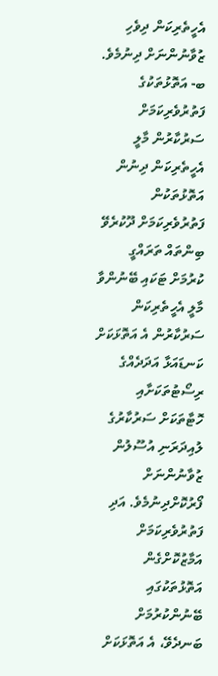އެހީތެރިކަން ދިވެހި ޒުވާނުންނަށް ދިނުމެވެ.
ބ- އަތޮޅުތަކުގެ ފަތުރުވެރިކަމަށް ސަރުކާރުން މާލީ އެހީތެރިކަން ދިނުން
އަތޮޅުތަކުން ފަތުރުވެރިކަމަށް ދޫކުރެވޭ ބިންތައް ތަރައްގީ ކުރުމަށް ޓަކައި ބޭނުންވާ މާލީ އެހީތެރިކަން ސަރުކާރުން އެ އަތޮޅަކަށް ކަނޑައަޅާ އަދަދެއްގެ ރިސޯޓުތަކަށާއި ހޮޓާތަކަށް ސަރުކާރުގެ ލުއިދަރަނި އުސޫލުން ޒުވާނުންނަށް ފޯރުކޮށްދިނުމެވެ. އަދި ފަތުރުވެރިކަމަށް އަމާޒުކޮށްގެން އަތޮޅުތަކުގައި ބޭނުންކުރުމަށް ބަނދެވޭ، އެ އަތޮޅަކަށް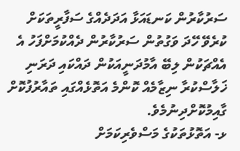ސަރުކާރުން ކަނޑައަޅާ އަދަދެއްގެ ސަފާރީތަކަށް ކުރެވޭ ހޭދަ ވަގުތުން ސަރުކާރުން ދެއްކުމަށްފަހު އެ އެއްޗަކުން ލިބޭ އާމުދަނީއަކުން ދައްކައި ދަރަނި ޚަލާސްކުރާ ނިޒާމެއް ކޮންމެ އަތޮޅެއްގައި ތައާރުފުކޮށް ގާއިމުކޮށްދިނުމެވެ.
ޅ- އަތޮޅުތަކުގެ މަސްވެރިކަމަށް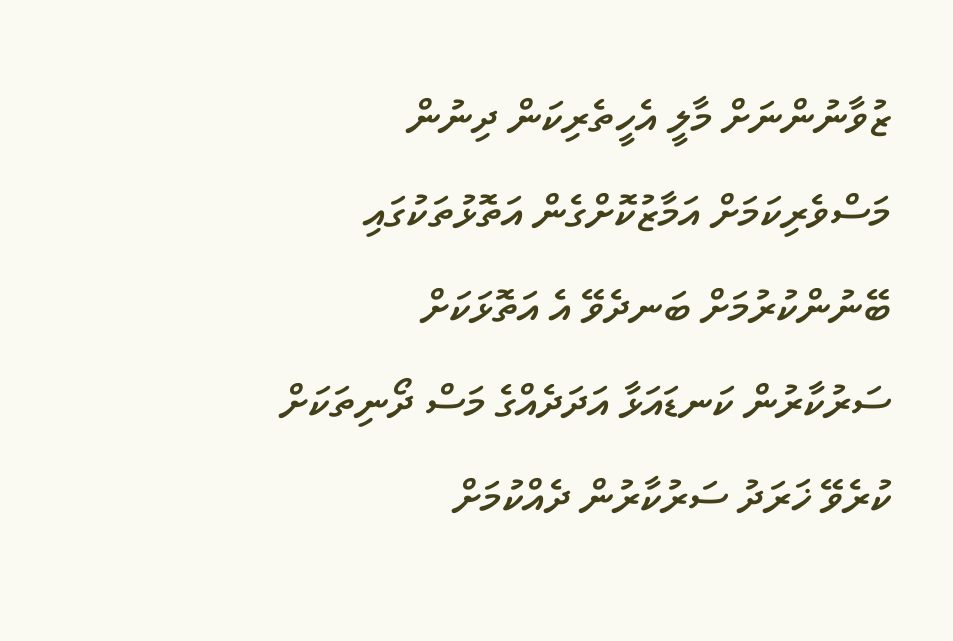ޒުވާނުންނަށް މާލީ އެހީތެރިކަން ދިނުން
މަސްވެރިކަމަށް އަމާޒުކޮށްގެން އަތޮޅުތަކުގައި ބޭނުންކުރުމަށް ބަނދެވޭ އެ އަތޮޅަކަށް ސަރުކާރުން ކަނޑައަޅާ އަދަދެއްގެ މަސް ދޯނިތަކަށް ކުރެވޭ ޚަރަދު ސަރުކާރުން ދެއްކުމަށް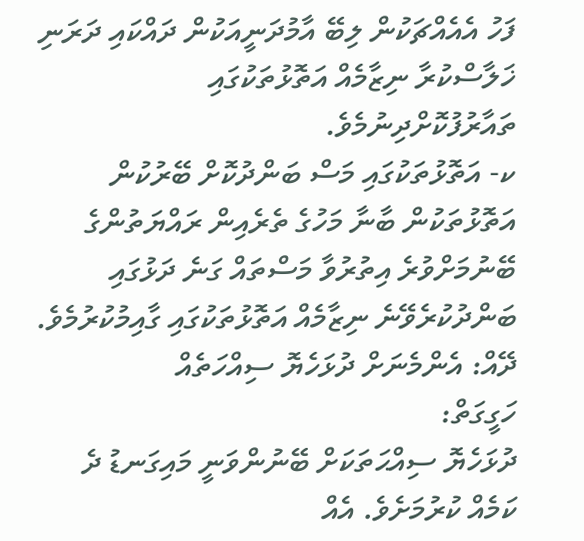ފަހު އެއެއްޗަކުން ލިބޭ އާމުދަނީއަކުން ދައްކައި ދަރަނި ޚަލާސްކުރާ ނިޒާމެއް އަތޮޅުތަކުގައި ތައާރުފުކޮށްދިނުމެވެ.
ކ- އަތޮޅުތަކުގައި މަސް ބަންދުކޮށް ބޭރުކުން
އަތޮޅުތަކުން ބާނާ މަހުގެ ތެރެއިން ރައްޔަތުންގެ ބޭނުމަށްވުރެ އިތުރުވާ މަސްތައް ގަނެ ދަޅުގައި ބަންދުކުރެވޭނެ ނިޒާމެއް އަތޮޅުތަކުގައި ގާއިމުކުރުމެވެ.
ދޭއް: އެންމެނަށް ދުޅަހެޔޮ ސިއްހަތެއް
ހަގީގަތް:
ދުޅަހެޔޮ ސިއްޙަތަކަށް ބޭނުންވަނީ މައިގަނޑު ދެ ކަމެއް ކުރުމަށެވެ. އެއް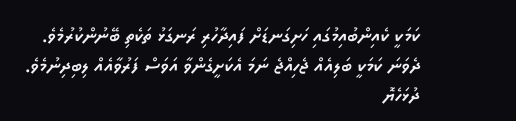ކަމަކީ ކެއިންބުއިމުގައި ހަށިގަނޑަށް ފައިދާހުރި ރަނގަޅު ތަކެތި ބޭނުންކުރުމެވެ. ދެވަނަ ކަމަކީ ބަލިއެއް ޖެހިއްޖެ ނަމަ އެކަށީގެންވާ އަވަސް ފަރުވާއެއް ލިބިދިނުމެވެ.
ދުޅަހެޔޮ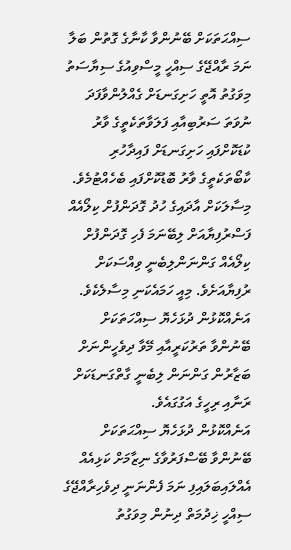ސިއްޙަތަކަށް ބޭނުންވާ ކާނާގެ ގޮތުން ބަލާ ނަމަ ރާއްޖޭގެ ސިއްހީ މީސްވިއުގެ ސިޔާސަތު މިވަގުތު އޮތީ ހަށިގަނޑަށް ގެއްލުންވާފަދަ ނުވަތަ ސަރުބިއާއި ފަލަވާތަކެތީގެ ވާރު ކުޑަކޮށްފައި ހަށިގަނޑަށް ފައިދާހުރި ކާބޯތަކެތީގެ ވާރު ބޮޑުކޮށްފައި ބެހެއްޓުމެވެ. މިސާލަކަށް އާދައިގެ ހުދު ގޮދަންފުށް ކިލޯއެއް ފަސްރުފިޔާއަށް ލިބޭނަމަ ފެހި ގޮދަންފުށް ކިލޯއެއް ގަންނަންލިބެނީ ވިއްސަކަށް ރުފިޔާއަށެވެ. މިއީ ހަމައެކަނި މިސާލެކެވެ. އަނެއްކޮޅުން ދުޅަހެޔޮ ސިއްހަތަކަށް ބޭނުންވާ ތަރުކަރީއާއި މޭވާ ދިވެހީންނަށް ބަޒާރުން ގަންނަން ލިބެނީ ގާތްގަނޑަކަށް ރަނާއި ރިހީގެ އަގުގައެވެ.
އަނެއްކޮޅުން ދުޅަހެޔޮ ސިއްޙަތަކަށް ބޭނުންވާ ބޭސްފަރުވާގެ ނިޒާމަށް ކަޅިއެއް އެއްލައިބަލައިފި ނަމަ ފެންނަނީ ދިވެހިރާއްޖޭގެ ސިއްހީ ޚިދުމަތް ދިނުން މިވަގުތު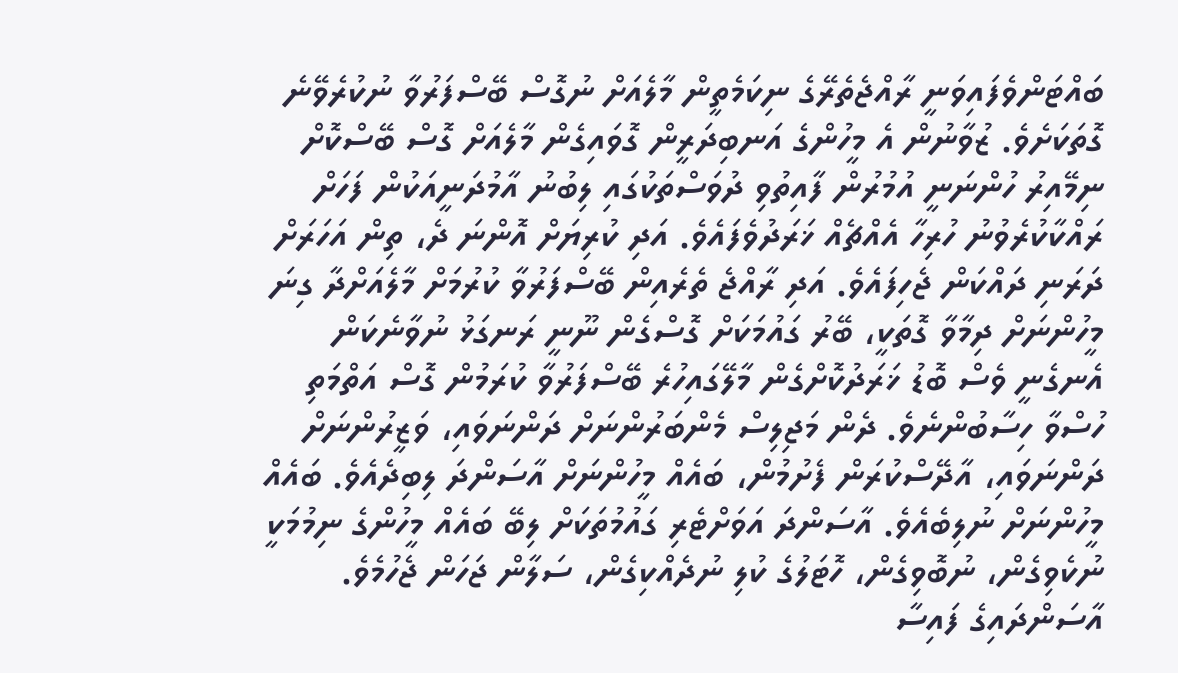ބައްޓަންވެފައިވަނީ ރާއްޖެތެރޭގެ ނިކަމެތީން މާލެއަށް ނުގޮސް ބޭސްފަރުވާ ނުކުރެވޭނެ ގޮތަކަށެވެ. ޒުވާނުން އެ މީހުންގެ އަނބިދަރީން ގޮވައިގެން މާލެއަށް ގޮސް ބޭސްކޮށް ނިމޭއިރު ހުންނަނީ އުމުރުން ފާއިތުވި ދުވަސްތަކުގައި ލިބުނު އާމުދަނީއަކުން ފަހަށް ރައްކާކުރެވުނު ހުރިހާ އެއްޗެއް ޚަރަދުވެފައެވެ. އަދި ކުރިޔަށް އޮންނަ ދެ، ތިން އަހަރަށް ދަރަނި ދައްކަން ޖެހިފައެވެ. އަދި ރާއްޖެ ތެރެއިން ބޭސްފަރުވާ ކުރުމަށް މާލެއަށްދާ ގިނަ މީހުންނަށް ދިމާވާ ގޮތަކީ، ބޭރު ގައުމަކަށް ގޮސްގެން ނޫނީ ރަނގަޅު ނުވާނެކަން އެނގެނީ ވެސް ބޮޑު ޚަރަދުކޮށްގެން މާލޭގައިހުރެ ބޭސްފަރުވާ ކުރަމުން ގޮސް އަތްމަތި ހުސްވާ ހިސާބުންނެވެ. ދެން މަޖިލިސް މެންބަރުންނަށް ދަންނަވައި، ވަޒީރުންނަށް ދަންނަވައި، އާދޭސްކުރަން ފެށުމުން، ބައެއް މީހުންނަށް އާސަންދަ ލިބިދެއެވެ. ބައެއް މީހުންނަށް ނުލިބެއެވެ. އާސަންދަ އަވަށްޓެރި ގައުމުތަކަށް ލިބޭ ބައެއް މީހުންގެ ނިމުމަކީ ނުކެވިގެން، ނުބޮވިގެން، ހޮޓަލުގެ ކުލި ނުދެއްކިގެން، ސަލާން ޖަހަން ޖެހުމެވެ. އާސަންދައިގެ ފައިސާ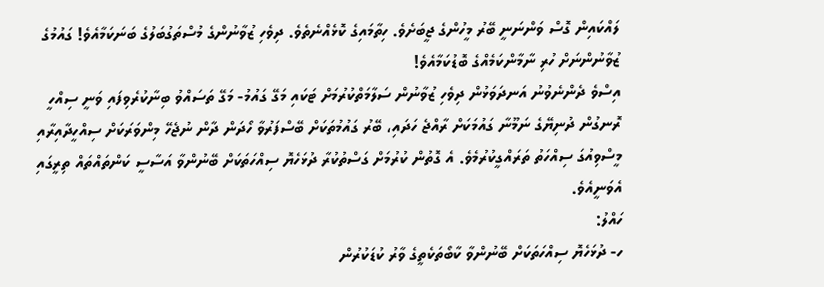ލައްކައިން ގޮސް ވަންނަނީ ބޭރު މީހުންގެ ޖީބަށެވެ. ހިތާމައިގެ ކޮޅެއްނެތެވެ. ދިވެހި ޒުވާނުންގެ މުސްތަގުބަލުގެ ބަނަކަމާއެވެ! ގައުމުގެ ޒުވާނުންނަށް ހުރި ނާމާންކަމެއްގެ ބޮޑުކަމާއެވެ!
އިސްވެ ދެންނެވުނު އަނދަވަޅުން ދިވެހި ޒުވާނުން ސަލާމަތްކުރުމަށް ޓަކައި މަގޭ ގައުމު- މަގޭ ތަސައްވު ބިނާކުރެވިފައި ވަނީ ސިއްހީ ރޮނގުން ދުނިޔޭގެ ނަމޫނާ ގައުމަކަށް ރާއްޖެ ހަދައި، ބޭރު ގައުމުތަކަށް ބޭސްފަރުވާ ހޯދަން ދާން ނުޖެހޭ މިންވަރަކަށް ސިއްހީދާއިރާއި މީސްވިއުގަ ސިއްހަތު ތަރައްގީކުރުމެވެ. އެ ގޮތުން ކުރުމަށް ގަސްތުކުރާ ދުޅަހެޔޮ ސިއްހަތަކަށް ބޭނުންވާ އަސާސީ ކަންތައްތައް ތިރީގައި އެވަނީއެވެ.
ހައްލު:
ހ- ދުޅަހެޔޮ ސިއްހަތަކަށް ބޭނުންވާ ކާބޯތަކެތީގެ ވާރު ކުޑަކުރުން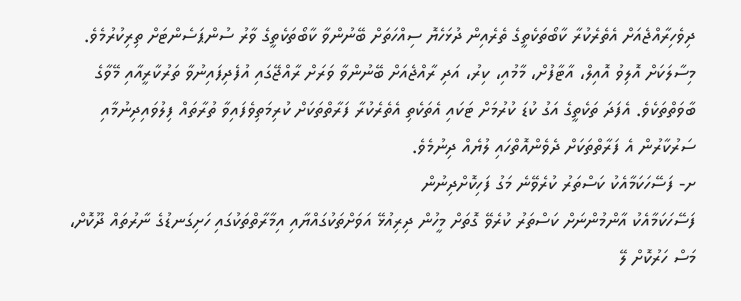ދިވެހިރާއްޖެއަށް އެތެރެކުރާ ކާބޯތަކެތީގެ ތެރެއިން ދުޅަހެޔޮ ސިއްހަތަށް ބޭނުންވާ ކާބޯތަކެތީގެ ވާރު ސުންޕަސެންޓަށް ތިރިކުރުމެވެ. މިސާލަކަށް އޮލިވު އޮއިލް، އާޓާފުށް، މާމުއި، ކިރު، އަދި ރާއްޖެއަށް ބޭނުންވާ ވަރަށް ރާއްޖޭގައި އުފެދިފައިނުވާ ތަރުކާރީއާއި މޭވާގެ ބާވަތްތަކެވެ. އެފަދަ ތަކެތީގެ އަގު ކުޑަ ކުރުމަށް ޓަކައި އެތަކެތި އެތެރެކުރާ ފަރާތްތަކަށް ކުރިމަތިވެފައިވާ ތުރާތައް ފިލުވައިދިނުމާއި ސަރުކާރުން އެ ފަރާތްތަކަށް ދެވެންއޮތްހައި ލުޔެއް ދިނުމެވެ.
ށ- ފަސޭހަކަމާއެކު ކަސްތަރު ކުރެވޭނެ މަގު ފަހިކޮށްދިނުން
ފަސޭހަކަމާއެކު އާންމުންނަށް ކަސްތަރު ކުރެވޭ ގޮތަށް މީހުން ދިރިއުޅޭ އަވަށްތަކުގައްޔާއި އިމާރާތްތަކުގައި ހަށިގަނޑުގެ ނާރުތައް ދޫކޮށް، މަސް ހަރުކޮށް ލޭ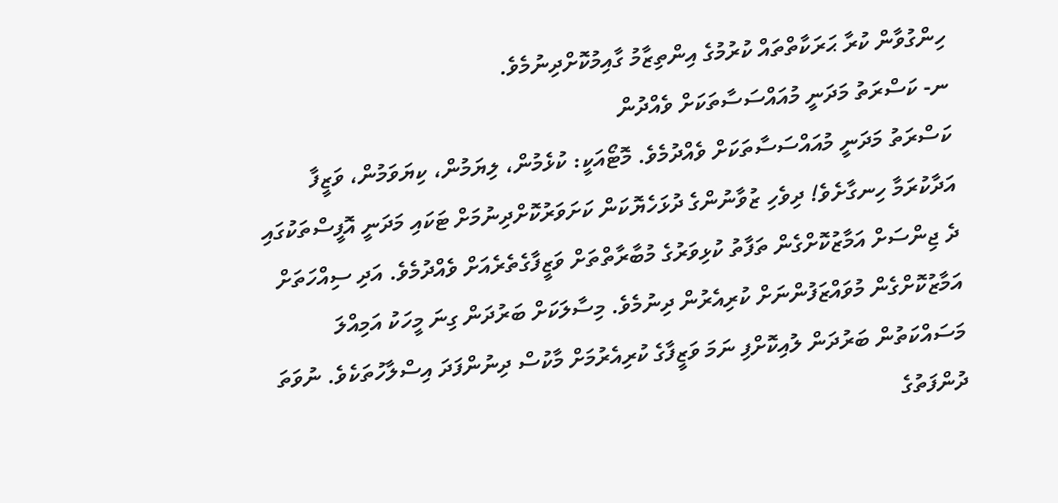ހިންގުވާން ކުރާ ޙަރަކާތްތައް ކުރުމުގެ އިންތިޒާމު ގާއިމުކޮށްދިނުމެވެ.
ނ- ކަސްރަތު މަދަނީ މުއައްސަސާތަކަށް ވެއްދުން
ކަސްރަތު މަދަނީ މުއައްސަސާތަކަށް ވެއްދުމެވެ. މޮޓޯއަކީ: ކުޅެމުން، ލިޔަމުން، ކިޔަވަމުން، ވަޒީފާ އަދާކުރަމާ ހިނގާށެވެ! ދިވެހި ޒުވާނުންގެ ދުޅަހެޔޮކަން ކަށަވަރުކޮށްދިނުމަށް ޓަކައި މަދަނީ އޮފީސްތަކުގައި ދެ ޖިންސަށް އަމާޒުކޮށްގެން ތަފާތު ކުޅިވަރުގެ މުބާރާތްތަށް ވަޒީފާގެތެރެއަށް ވެއްދުމެވެ. އަދި ސިއްހަތަށް އަމާޒުކޮށްގެން މުވައްޒަފުންނަށް ކުރިއެރުން ދިނުމެވެ. މިސާލަކަށް ބަރުދަން ގިނަ މީހަކު އަމިއްލަ މަސައްކަތުން ބަރުދަން ލުއިކޮށްފި ނަމަ ވަޒީފާގެ ކުރިއެރުމަށް މާކުސް ދިނުންފަދަ އިސްލާހުތަކެވެ. ނުވަތަ ދުންފަތުގެ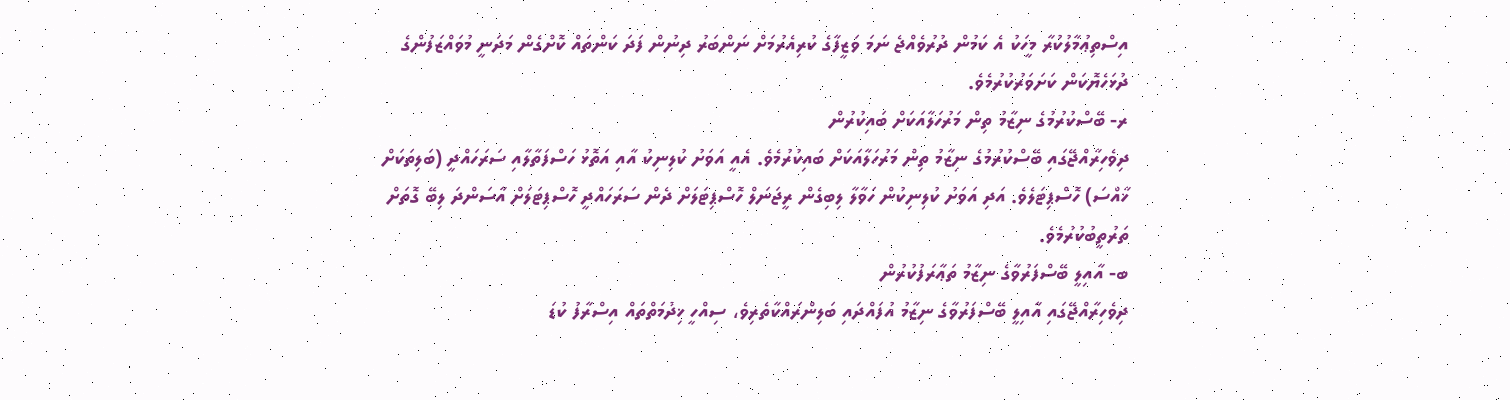އިސްތިޢުމާލުކުރާ މީހަކު އެ ކަމުން ދުރުވެއްޖެ ނަމަ ވަޒީފާގެ ކުރިއެރުމަށް ނަންބަރު ދިނުން ފަދަ ކަންތައް ކޮށްގެން މަދަނީ މުވައްޒަފުންގެ ދުޅަހެޔޮކަން ކަށަވަރުކުރުމެވެ.
ރ- ބޭސްކުރުމުގެ ނިޒާމު ތިން މަރުހަލާއަކަށް ބައިކުރުން
ދިވެހިރާއްޖޭގައި ބޭސްކުރުމުގެ ނިޒާމު ތިން މަރުހަލާއަކަށް ބައިކުރުމެވެ. އެއީ އަވަށު ކުލިނިކު އާއި އަތޮޅު ހަސްފަތާލާއި ސަރަހައްދީ (ބަލިތަކަށް ޚާއްސަ) ހޮސްޕިޓަލެވެ. އަދި އަވަށު ކުލިނިކުން ހަވާލާ ލިބިގެން ރީޖަނަލް ހޮސްޕިޓަލަށް ދެން ސަރަހައްދީ ހޮސްޕިޓަލަށް އާސަންދަ ލިބޭ ގޮތަށް ތަރުތީބުކުރުމެވެ.
ބ- އާއިލީ ބޭސްފަރުވާގެ ނިޒާމު ތަޢާރަފުކުރުން
ދިވެހިރާއްޖޭގައި އާއިލީ ބޭސްފަރުވާގެ ނިޒާމު އުފައްދައި ބަލިންރައްކާތެރިވެ، ސިއްހީ ޚިދުމަތްތައް އިސްރާފު ކުޑަ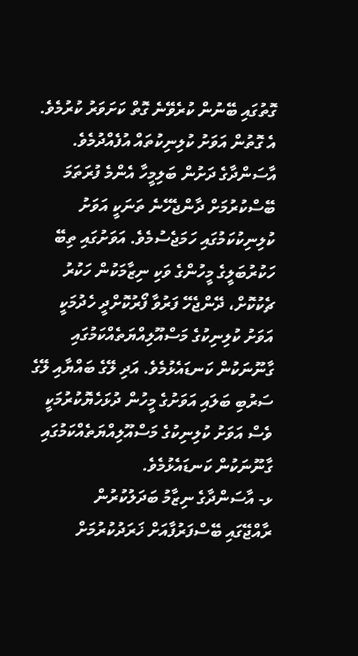ގޮތުގައި ބޭނުން ކުރެވޭނެ ގޮތް ކަށަވަރު ކުރުމެވެ. އެ ގޮތުން އަވަށު ކުލިނިކުތައް އުފެއްދުމެވެ. އާސަންދާގެ ދަށުން ބަލިމީހާ އެންމެ ފުރަތަމަ ބޭސްކުރުމަށް ދާންޖެހޭނެ ތަނަކީ އަވަށު ކުލިނިކުކަމުގައި ހަމަޖެސުމެވެ. އަވަށުގައި ތިބޭ ހަކުރުބަލީގެ މީހުންގެ ވަކި ނިޒާމަކުން ހަކުރު ޗެކުކޮށް، ދޭންޖެހޭ ފަރުވާ ފޯރުކޮށްދީ ހެދުމަކީ އަވަށު ކުލިނިކުގެ މަސްއޫލިއްޔަތެއްކަމުގައި ގާނޫނަކުން ކަނޑައެޅުމެވެ. އަދި ލޭގެ ބައްޔާއި ލޭގެ ސަރުބި ބަލައި އަވަށުގެ މީހުން ދުޅަހެޔޮކުރުމަކީ ވެސް އަވަށު ކުލިނިކުގެ މަސްއޫލިއްޔަތެއްކަމުގައި ގާނޫނަކުން ކަނޑައެޅުމެވެ.
ޅ- އާސަންދާގެ ނިޒާމު ބަދަލުކުރުން
ރާއްޖޭގައި ބޭސްފަރުފާއަށް ޚަރަދުކުރުމަށް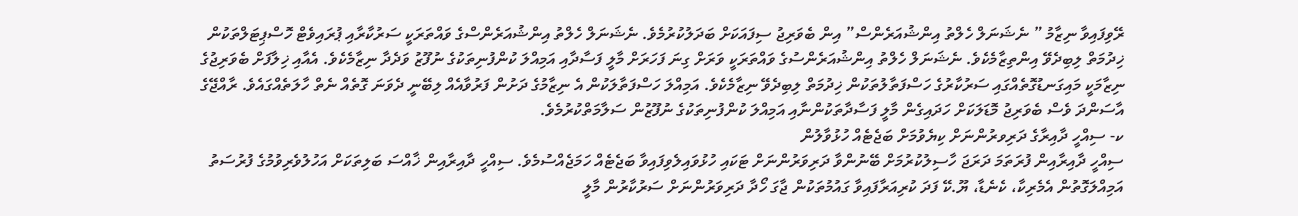ރޭވިފައިވާ ނިޒާމު ” ނެޝަނަލް ހެލްތު އިންޝުއަރެންސް” އިން ބެވަރިޖު ސިފައަކަށް ބަދަލުކުރުމެވެ. ނެޝަނަލް ހެލްތު އިންޝުއަރެންސްގެ ވައްތަރަކީ ސަރުކާރާއި ޕުރައިވެޓް ހޮސްޕިޓަލްތަކުން ޚިދުމަތް ލިބިދެވޭ އިންތިޒާމެކެވެ. ނެޝަނަލް ހެލްތު އިންޝުއަރެންސުގެ ވައްތަރަކީ ވަރަށް ގިނަ ފަހަރަށް މާލީ ފަސާދާއި އަމިއްލަ ކުންފުނިތަކުގެ ނުފޫޒު ވަދެދާ ނިޒާމެކެވެ. އެއާއި ޚިލާފަށް ބެވަރިޖުގެ ނިޒާމަކީ މައިގަނޑުގޮތެއްގައި ސަރުކާރުގެ ހަސްފަތާލުތަކުން ޚިދުމަތް ލިބިދެވޭ ނިޒާމެކެވެ. އަމިއްލަ ހަސްފަތާލަކުން އެ ނިޒާމުގެ ދަށުން ފަރުވާއެއް ލިބޭނީ ދެވަނަ ގޮތެއް ނެތް ހާލަތެއްގައެވެ. ރާއްޖޭގެ އާސަންދަ ވެސް ބެވަރިޖު މޮޑަލަކަށް ހަދައިގެން މާލީ ފަސާދާތަކުންނާއި އަމިއްލަ ކުންފުނިތަކުގެ ނުފޫޒުން ސަލާމަތްކުރުމެވެ.
ކ- ސިއްހީ ދާއިރާގެ ދަރިވރުންނަށް ކިޔެވުމަށް ބަޖެޓެއް ހުޅުވާލުން
ސިއްހީ ދާއިރާއިން ފުރަތަމަ ދަރަޖަ ހާސިލުކުރުމަށް ބޭނުންވާ ދަރިވަރުންނަށް ޓަކައި ހުޅުވައިލެވިފައިވާ ބަޖެޓެއް ހަމަޖެއްސުމެވެ. ސިއްހީ ދާއިރާއިން ޚާއްސަ ބަލިތަކަށް އަހުލުވެރިވުމުގެ ފުރުސަތު އަމިއްލަގޮތުން އެމެރިކާ، ކެނެޑާ، ޔޫ.ކޭ ފަދަ ކުރިއަރާފައިވާ ގައުމުތަކުން ޖާގަ ހޯދާ ދަރިވަރުންނަށް ސަރުކާރުން މާލީ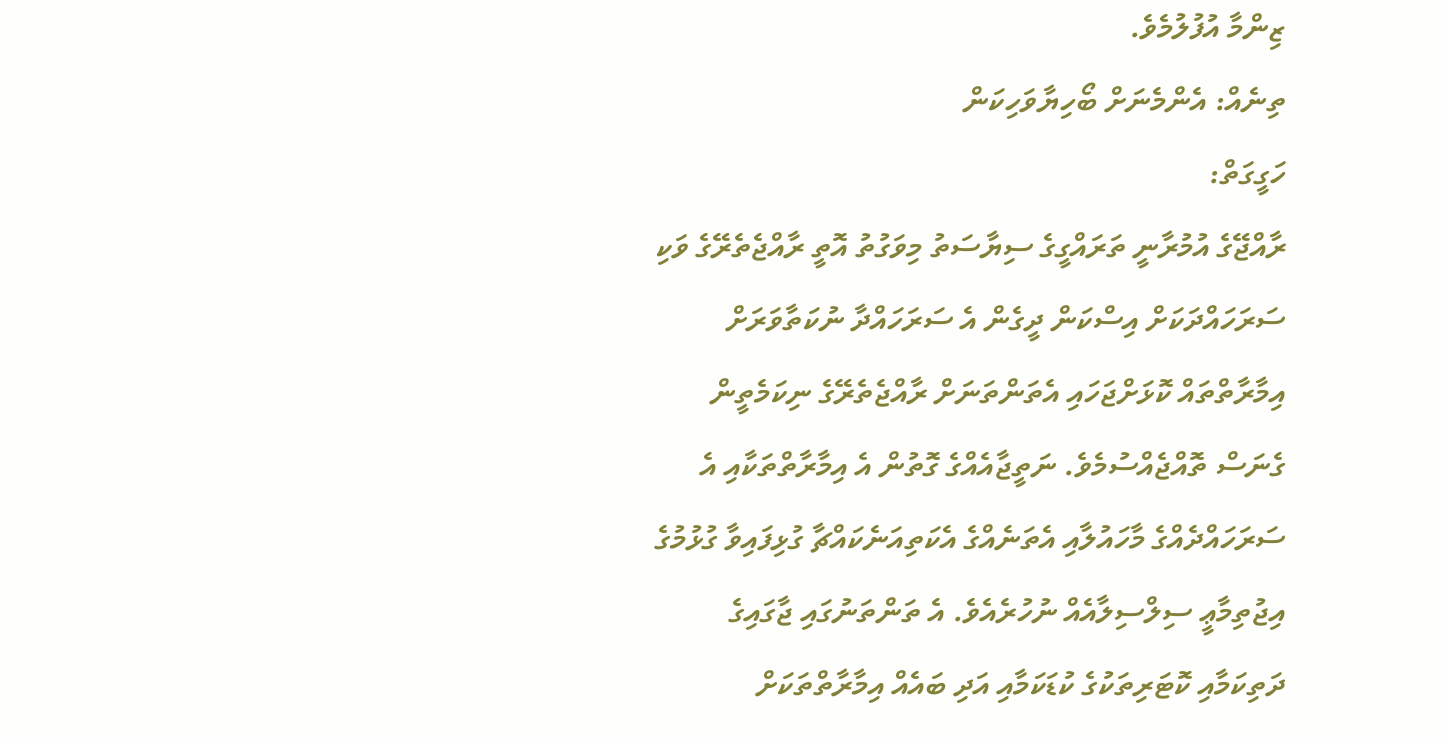ޒިންމާ އުފުލުމެވެ.
ތިނެއް: އެންމެނަށް ބޯހިޔާވަހިކަން
ހަގީގަތް:
ރާއްޖޭގެ އުމުރާނީ ތަރައްގީގެ ސިޔާސަތު މިވަގުތު އޮތީ ރާއްޖެތެރޭގެ ވަކި ސަރަހައްދަކަށް އިސްކަން ދީގެން އެ ސަރަހައްދާ ނުކަތާވަރަށް އިމާރާތްތައް ކޮޅަށްޖަހައި އެތަންތަނަށް ރާއްޖެތެރޭގެ ނިކަމެތީން ގެނަސް ތޮއްޖެއްސުމެވެ. ނަތީޖާއެއްގެ ގޮތުން އެ އިމާރާތްތަކާއި އެ ސަރަހައްދެއްގެ މާހައުލާއި އެތަނެއްގެ އެކަތިއަނެކައްޗާ ގުޅިފައިވާ ގުޅުމުގެ އިޖުތިމާޢީ ސިލްސިލާއެއް ނުހުރެއެވެ. އެ ތަންތަނުގައި ޖާގައިގެ ދަތިކަމާއި ކޮޓަރިތަކުގެ ކުޑަކަމާއި އަދި ބައެއް އިމާރާތްތަކަށް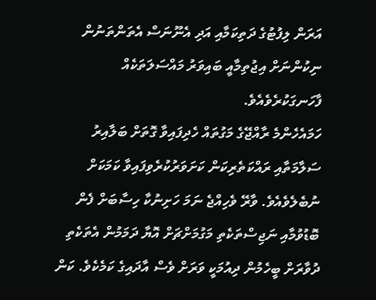އަރަން ލިފުޓުގެ ދަތިކަމާއި އަދި އެނޫނަސް އެތަންތަނުން ނިކުންނަށް އިޖުތިމާއީ ބައިވަރު މައްސަލަތަކެއް ފާހަނގަކުރެވެއެވެ.
ހަމައެހެންމެ ރާއްޖޭގެ މަގުތައް ހެދިފައިވާ ގޮތަށް ބަލާއިރު ސަލާމަތާއި ރައްކަތެރިކަން ކަށަވަރުކުރެވިފައިވާ ކަމަކަށް ނުބެލެވެއެވެ. ވާރޭ ވެހިއްޖެ ނަމަ ހަށިނުކާ ހިސާބަށް ފެން ބޮޑުވުމާއި ނަޖިސްތަކެތި މަގުމަށްޗަށް އޮޔާ ދަމަމުން އެތަކެތި ދުވާރަށް ބީހެމުން ދިއުމަކީ ވަރަށް ވެސް އާދައިގެ ކަމެކެވެ. ކަން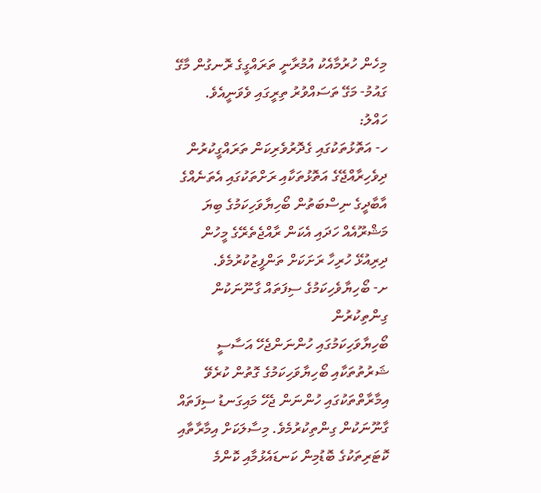މިހެން ހުރުމާއެކު އުމުރާނީ ތަރައްގީގެ ރޮނގުން މާގޭ ގައުމު- މަގޭ ތަސައްވުރު ތިރީގައި ވެވަނީއެވެ.
ހައްލު:
ހ- އަތޮޅުތަކުގައި ގެދޮރުވެރިކަން ތަރައްގީކުރުން
ދިވެހިރާއްޖޭގެ އަތޮޅުތަކާއި ރަށްތަކުގައި އެތަނެއްގެ އާބާދީގެ ނިސްބަތުން ބޯހިޔާވަހިކަމުގެ ބިޔަ މަޝްރޫއެއް ހަދައި އެކަން ރާއްޖެތެރޭގެ މީހުން ދިރިއުޅޭ ހުރިހާ ރަށަކަށް ތަންފީޒުކުރުމެވެ.
ށ- ބޯހިޔާވެހިކަމުގެ ސިފަތައް ގާނޫނަކުން ގިންތިކުރުން
ބޯހިޔާވަހިކަމުގައި ހުންނަންޖެހޭ އަސާސީ ޝަރުތުތަކާއި ބޯހިޔާވަހިކަމުގެ ގޮތުން ކުރެވޭ އިމާރާތްތަކުގައި ހުންނަން ޖެހޭ މައިގަނޑު ސިފަތައް ގާނޫނަކުން ގިންތިކުރުމެވެ. މިސާލަކަށް އިމާރާތާއި ކޮޓަރިތަކުގެ ބޮޑުމިން ކަނޑައެޅުމާއި ކޮންމެ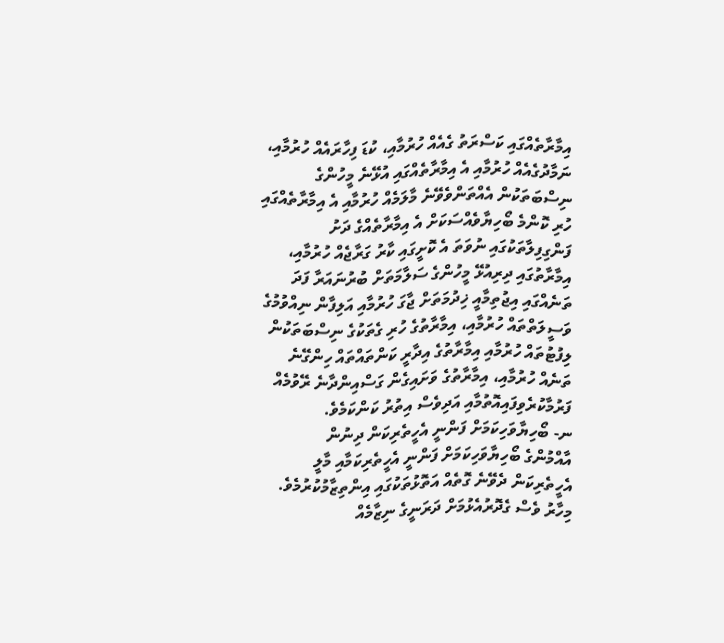އިމާރާތެއްގައި ކަސްރަތު ގެއެއް ހުރުމާއި، ކުޑަ ފިހާރައެއް ހުރުމާއި، ނަމާދުގެއެއް ހުރުމާއި އެ އިމާރާތެއްގައި އުޅޭނެ މީހުންގެ ނިސްބަތަކުން އެއްތަންވެވޭނެ މާލަމެއް ހުރުމާއި އެ އިމާރާތެއްގައި ހުރި ކޮންމެ ބޯހިޔާވެއްސަކަށް އެ އިމާރާތެއްގެ ދަށު ފަންގިފިލާތަކުގައި ނުވަތަ އެ ކޮށީގައި ކާރު ގަރާޖެއް ހުރުމާއި، އިމާރާތުގައި ދިރިއުޅޭ މީހުންގެ ސަލާމަތަށް ބުރުނައަރާ ފަދަ ތަނެއްގައި އިޖުތިމާއީ ޚިދުމަތަށް ޖާގަ ހުރުމާއި އަލިފާން ނިއްވުމުގެ ވަސީލަތްތައް ހުރުމާއި، އިމާރާތުގެ ހުރި ގެތަކުގެ ނިސްބަތަކުން ލިފުޓުތައް ހުރުމާއި އިމާރާތުގެ އިދާރީ ކަންތައްތައް ހިންގޭނެ ތަނެއް ހުރުމާއި، އިމާރާތުގެ ވަށައިގެން ގަސްއިންދާނެ ރޭވުމެއް ފަރުމާކުރެވިފައިއޮތުމާއި އަދިވެސް އިތުރު ކަންކަމެވެ.
ނ- ބޯހިޔާވަހިކަމަށް ފަންނީ އެހީތެރިކަން ދިނުން
އާއްމުންގެ ބޯހިޔާވަހިކަމަށް ފަންނީ އެހީތެރިކަމާއި މާލީ އެހީތެރިކަން ދެވޭނެ ގޮތެއް އަތޮޅުތަކުގައި އިންތިޒާމުކުރުމެވެ. މިހާރު ވެސް ގެދޮރުއެޅުމަށް ދަރަނީގެ ނިޒާމެއް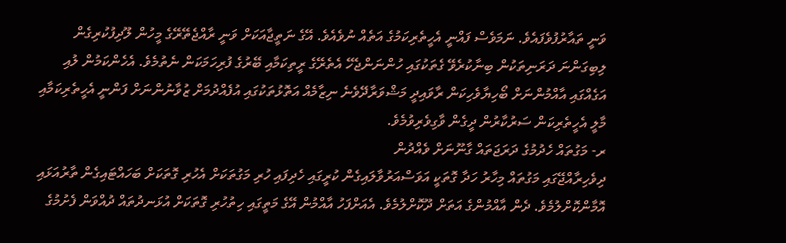ވަނީ ތައާރުފުވެފައެވެ. ނަމަވެސް ފައްނީ އެހީތެރިކަމުގެ އަތެއް ނުވެއެވެ. އޭގެ ނަތީޖާއަކަށް ވަނީ ރާއްޖެތޭރޭގެ މީހުން ލޫދިފުކުރިގެން ލިބިގަންނަ ދަރަނިތަކުން ބިނާކުރެވޭ ގެތަކުގައި ހުންނަންޖެހޭ އެތެރޭގެ ރީތިކަމާއި ބޭރުގެ ފުރިހަމަކަން ނެތުމެވެ. އެހެންކަމުން ލުއި އަގެއްގައި އާއްމުންނަށް ބޯހިޔާވެހިކަން ރާވައިދީ މަޝްވަރާދޭވެނެ ނިޒާމެއް އަތޮޅުތަކުގައި އުފެއްދުމަށް ޒުވާނުންނަށް ފަންނީ އެހީތެރިކަމާއި މާލީ އެހީތެރިކަން ސަރުކާރުން ދީގެން ވާގިވެރިވުމެވެ.
ރ- މަގުތައް ހެދުމުގެ ދަރަޖަތައް ގާނޫނަށް ވެއްދުން
ދިވެހިރާއްޖޭގައި މަގުތައް މިހާރު ހަދާ ގޮތަކީ އަވަސްއަރުވާލައިގެން ކުރީގައި ހެދިފައި ހުރި މަގުތަކަށް އެހުރި ގޮތަކަށް ބަހައްޓައިގެން ތާރުއަޅައި އޮމާންކޮށްލުމެވެ. ދެން އާއްމުންގެ އަތަށް ދޫކޮށްލުމެވެ. އެއަށްފަހު އާއްމުން އޭގެ މަތީގައި ހިތުހުރި ގޮތަކަށް އުޅަނދުތައް ދުއްވަން ފެށުމުގެ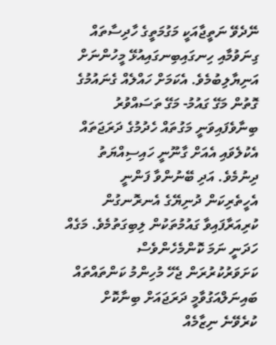ނޭދެވޭ ނަތީޖާއަކީ މަގުމަތީގެ ހާދިސާތައް ގިނަވުމާއި ހިނގައިބިނގައިއުޅޭ މީހުންނަށް އަނިޔާލިބުމެވެ. އެކަމަށް ހައްލެއް ގެނައުމުގެ ގޮތުން މަގޭ ގައުމު- މަގޭ ތަސައްވުރު ބިނާވެފައިވަނީ މަގުތައް ހެދުމުގެ ދަރަޖަތައް އެކުލެވައި އެއަށް ގާނޫނީ ހައިސިއްޔަތު ދިނުމެވެ. އަދި ބޭނުންވާ ފަންނީ އެހީތެރިކަން ދުނިޔޭގެ އެނރޮނގުން ކުރިއަރާފައިވާ ގައުމުތަކުން ލިބިގަތުމެވެ. މަގެއް ހަދަނީ ނަމަ ކޮންމެހެންވެސް ކަށަވަރުކުރުރަން ޖެހޭ މުހިންމު ކަންތައްތައް ބައިނަލްއަގުވާމީ ދަރަޖައަށް ބިނާކޮށް ކުރެވޭނެ ނިޒާމެއް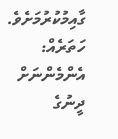ގާއިމުކުރުމަށެވެ.
ހަތަރެއް: އެންމެންނަށް ދީނުގެ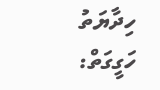ހިދާޔަތު
ހަގީގަތް: